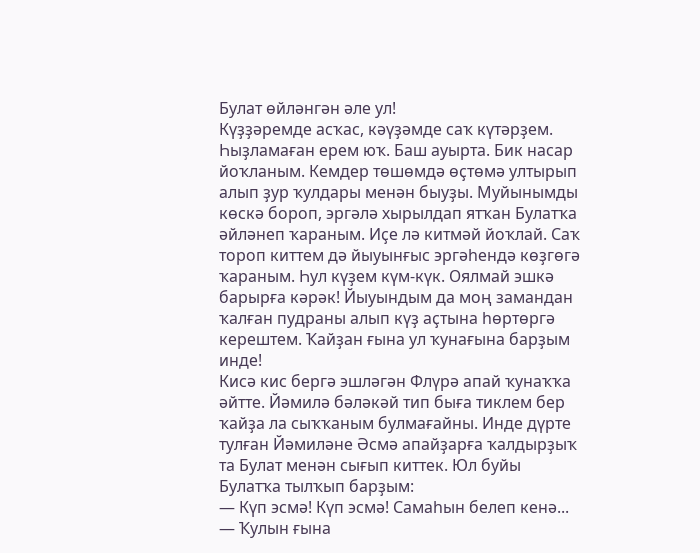Булат өйләнгән әле ул!
Күҙҙәремде асҡас, кәүҙәмде саҡ күтәрҙем. Һыҙламаған ерем юҡ. Баш ауырта. Бик насар йоҡланым. Кемдер төшөмдә өҫтөмә ултырып алып ҙур ҡулдары менән быуҙы. Муйынымды көскә бороп, эргәлә хырылдап ятҡан Булатҡа әйләнеп ҡараным. Иҫе лә китмәй йоҡлай. Саҡ тороп киттем дә йыуынғыс эргәһендә көҙгөгә ҡараным. Һул күҙем күм-күк. Оялмай эшкә барырға кәрәк! Йыуындым да моң замандан ҡалған пудраны алып күҙ аҫтына һөртөргә керештем. Ҡайҙан ғына ул ҡунағына барҙым инде!
Кисә кис бергә эшләгән Флүрә апай ҡунаҡҡа әйтте. Йәмилә бәләкәй тип быға тиклем бер ҡайҙа ла сыҡҡаным булмағайны. Инде дүрте тулған Йәмиләне Әсмә апайҙарға ҡалдырҙыҡ та Булат менән сығып киттек. Юл буйы Булатҡа тылҡып барҙым:
— Күп эсмә! Күп эсмә! Самаһын белеп кенә... — Ҡулын ғына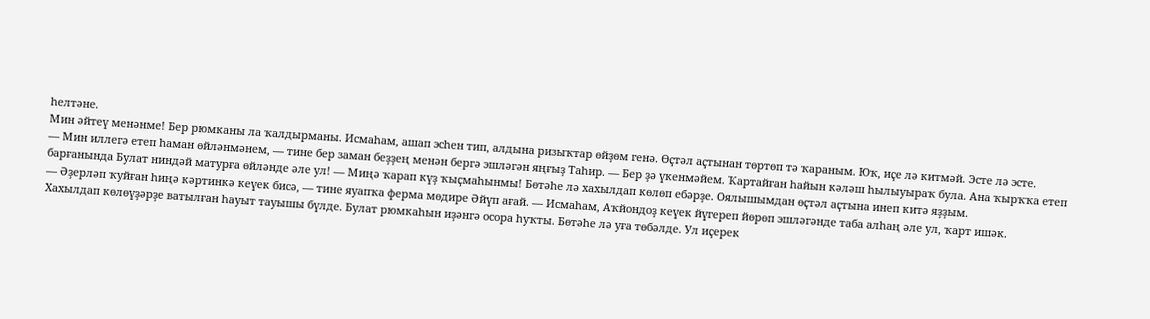һелтәне.
Мин әйтеү менәнме! Бер рюмканы ла ҡалдырманы. Исмаһам, ашап эсһен тип, алдына ризыҡтар өйҙөм генә. Өҫтәл аҫтынан төртөп тә ҡараным. Юҡ, иҫе лә китмәй. Эсте лә эсте.
— Мин иллегә етеп һаман өйләнмәнем, — тине бер заман беҙҙең менән бергә эшләгән яңғыҙ Таһир. — Бер ҙә үкенмәйем. Ҡартайған һайын кәләш һылыуыраҡ була. Ана ҡырҡҡа етеп барғанында Булат ниндәй матурға өйләнде әле ул! — Миңә ҡарап күҙ ҡыҫмаһынмы! Бөтәһе лә хахылдап көлөп ебәрҙе. Оялышымдан өҫтәл аҫтына инеп китә яҙҙым.
— Әҙерләп ҡуйған һиңә кәртинкә кеүек бисә, — тине яуапҡа ферма мөдире Әйүп ағай. — Исмаһам, Аҡйондоҙ кеүек йүгереп йөрөп эшләгәнде таба алһаң әле ул, ҡарт ишәк.
Хахылдап көлөүҙәрҙе ватылған һауыт тауышы бүлде. Булат рюмкаһын иҙәнгә осора һуҡты. Бөтәһе лә уға төбәлде. Ул иҫерек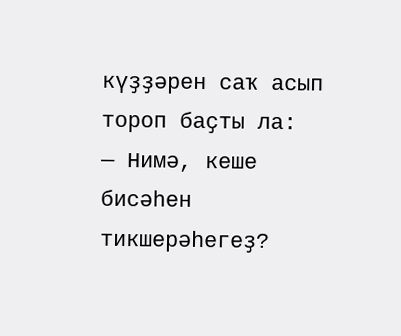күҙҙәрен саҡ асып тороп баҫты ла:
— Нимә, кеше бисәһен тикшерәһегеҙ?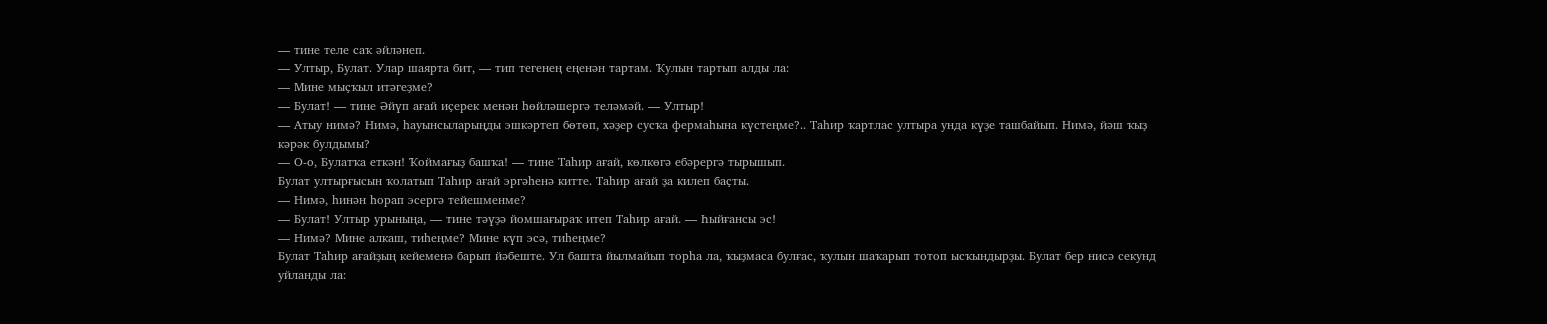— тине теле саҡ әйләнеп.
— Ултыр, Булат. Улар шаярта бит, — тип тегенең еңенән тартам. Ҡулын тартып алды ла:
— Мине мыҫҡыл итәгеҙме?
— Булат! — тине Әйүп ағай иҫерек менән һөйләшергә теләмәй. — Ултыр!
— Атыу нимә? Нимә, һауынсыларыңды эшкәртеп бөтөп, хәҙер сусҡа фермаһына күстеңме?.. Таһир ҡартлас ултыра унда күҙе ташбайып. Нимә, йәш ҡыҙ кәрәк булдымы?
— О-о, Булатҡа еткән! Ҡоймағыҙ башҡа! — тине Таһир ағай, көлкөгә ебәрергә тырышып.
Булат ултырғысын ҡолатып Таһир ағай эргәһенә китте. Таһир ағай ҙа килеп баҫты.
— Нимә, һинән һорап эсергә тейешменме?
— Булат! Ултыр урыныңа, — тине тәүҙә йомшағыраҡ итеп Таһир ағай. — Һыйғансы эс!
— Нимә? Мине алкаш, тиһеңме? Мине күп эсә, тиһеңме?
Булат Таһир ағайҙың кейеменә барып йәбеште. Ул башта йылмайып торһа ла, ҡыҙмаса булғас, ҡулын шаҡарып тотоп ысҡындырҙы. Булат бер нисә секунд уйланды ла: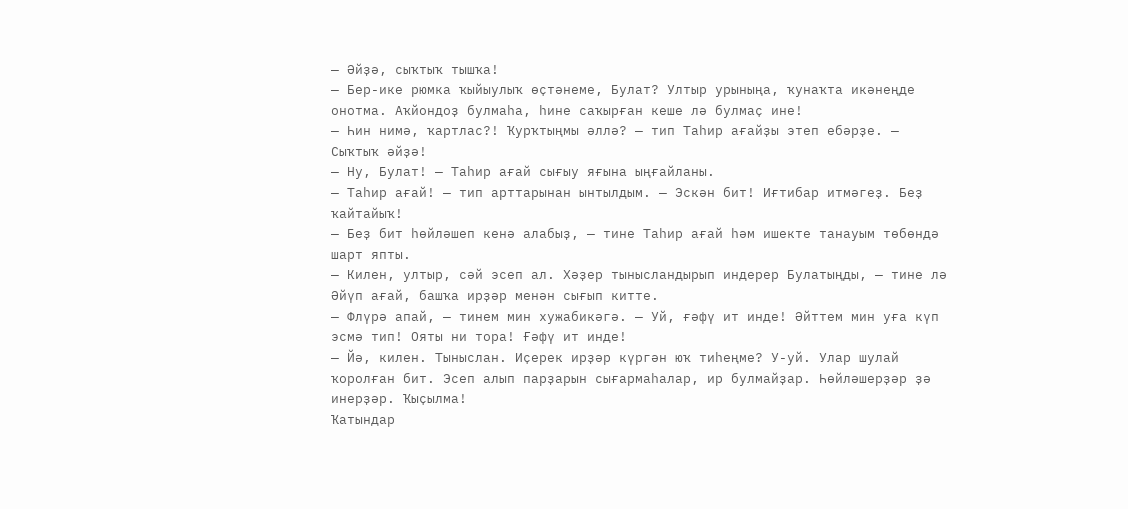— Әйҙә, сыҡтыҡ тышҡа!
— Бер-ике рюмка ҡыйыулыҡ өҫтәнеме, Булат? Ултыр урыныңа, ҡунаҡта икәнеңде онотма. Аҡйондоҙ булмаһа, һине саҡырған кеше лә булмаҫ ине!
— Һин нимә, ҡартлас?! Ҡурҡтыңмы әллә? — тип Таһир ағайҙы этеп ебәрҙе. — Сыҡтыҡ әйҙә!
— Ну, Булат! — Таһир ағай сығыу яғына ыңғайланы.
— Таһир ағай! — тип арттарынан ынтылдым. — Эскән бит! Иғтибар итмәгеҙ. Беҙ ҡайтайыҡ!
— Беҙ бит һөйләшеп кенә алабыҙ, — тине Таһир ағай һәм ишекте танауым төбөндә шарт япты.
— Килен, ултыр, сәй эсеп ал. Хәҙер тынысландырып индерер Булатыңды, — тине лә Әйүп ағай, башҡа ирҙәр менән сығып китте.
— Флүрә апай, — тинем мин хужабикәгә. — Уй, ғәфү ит инде! Әйттем мин уға күп эсмә тип! Ояты ни тора! Ғәфү ит инде!
— Йә, килен. Тыныслан. Иҫерек ирҙәр күргән юҡ тиһеңме? У-уй. Улар шулай ҡоролған бит. Эсеп алып парҙарын сығармаһалар, ир булмайҙар. Һөйләшерҙәр ҙә инерҙәр. Ҡыҫылма!
Ҡатындар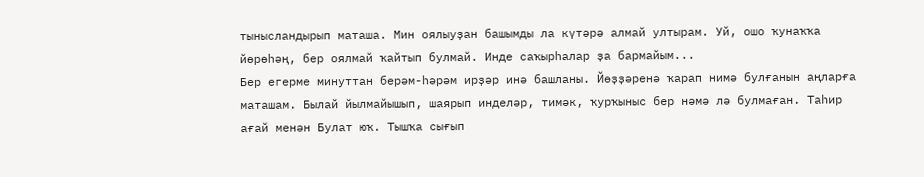тынысландырып маташа. Мин оялыуҙан башымды ла күтәрә алмай ултырам. Уй, ошо ҡунаҡҡа йөрөһәң, бер оялмай ҡайтып булмай. Инде саҡырһалар ҙа бармайым...
Бер егерме минуттан берәм-һәрәм ирҙәр инә башланы. Йөҙҙәренә ҡарап нимә булғанын аңларға маташам. Былай йылмайышып, шаярып инделәр, тимәк, ҡурҡыныс бер нәмә лә булмаған. Таһир ағай менән Булат юҡ. Тышҡа сығып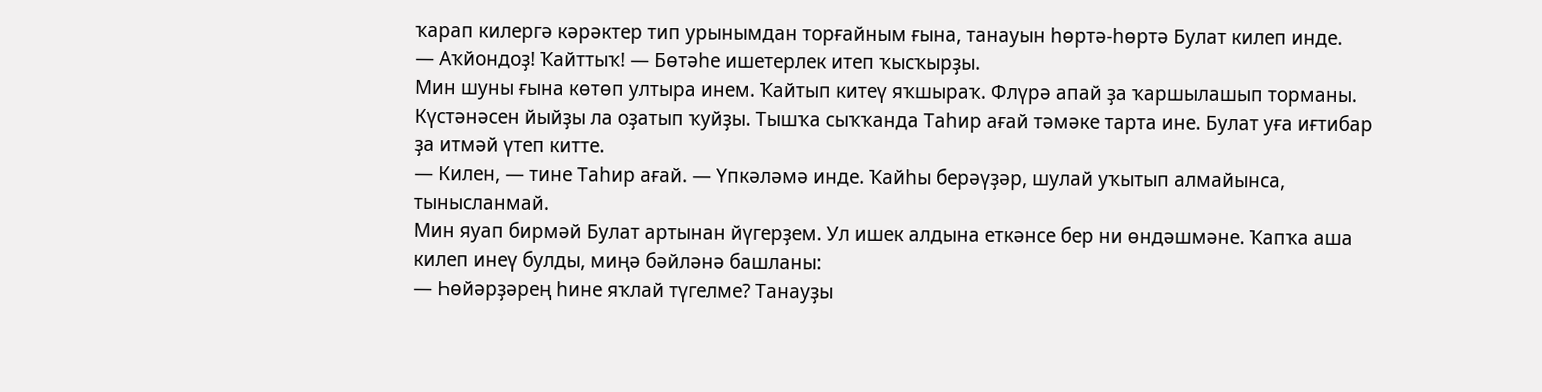ҡарап килергә кәрәктер тип урынымдан торғайным ғына, танауын һөртә-һөртә Булат килеп инде.
— Аҡйондоҙ! Ҡайттыҡ! — Бөтәһе ишетерлек итеп ҡысҡырҙы.
Мин шуны ғына көтөп ултыра инем. Ҡайтып китеү яҡшыраҡ. Флүрә апай ҙа ҡаршылашып торманы. Күстәнәсен йыйҙы ла оҙатып ҡуйҙы. Тышҡа сыҡҡанда Таһир ағай тәмәке тарта ине. Булат уға иғтибар ҙа итмәй үтеп китте.
— Килен, — тине Таһир ағай. — Үпкәләмә инде. Ҡайһы берәүҙәр, шулай уҡытып алмайынса, тынысланмай.
Мин яуап бирмәй Булат артынан йүгерҙем. Ул ишек алдына еткәнсе бер ни өндәшмәне. Ҡапҡа аша килеп инеү булды, миңә бәйләнә башланы:
— Һөйәрҙәрең һине яҡлай түгелме? Танауҙы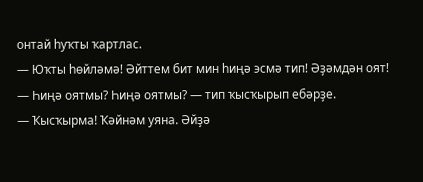онтай һуҡты ҡартлас.
— Юҡты һөйләмә! Әйттем бит мин һиңә эсмә тип! Әҙәмдән оят!
— Һиңә оятмы? Һиңә оятмы? — тип ҡысҡырып ебәрҙе.
— Ҡысҡырма! Ҡәйнәм уяна. Әйҙә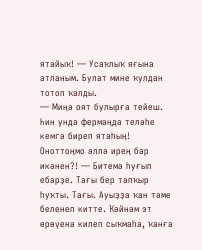ятайыҡ! — Усаҡлыҡ яғына атланым. Булат мине ҡулдан тотоп ҡалды.
— Миңә оят булырға тейеш. Һин унда фермаңда теләһе кемгә биреп ятаһың! Оноттоңмо әллә ирең бар икәнен?! — Битемә һуғып ебәрҙе. Тағы бер тапҡыр һуҡты. Тағы. Ауыҙҙа ҡан тәме беленеп китте. Ҡәйнәм эт өрөүенә килеп сыҡмаһа, ҡанға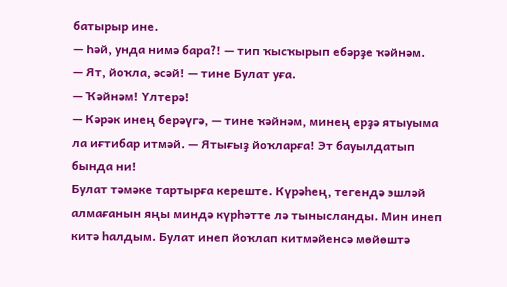батырыр ине.
— Һәй, унда нимә бара?! — тип ҡысҡырып ебәрҙе ҡәйнәм.
— Ят, йоҡла, әсәй! — тине Булат уға.
— Ҡәйнәм! Үлтерә!
— Кәрәк инең берәүгә, — тине ҡәйнәм, минең ерҙә ятыуыма ла иғтибар итмәй. — Ятығыҙ йоҡларға! Эт бауылдатып бында ни!
Булат тәмәке тартырға кереште. Күрәһең, тегендә эшләй алмағанын яңы миндә күрһәтте лә тынысланды. Мин инеп китә һалдым. Булат инеп йоҡлап китмәйенсә мөйөштә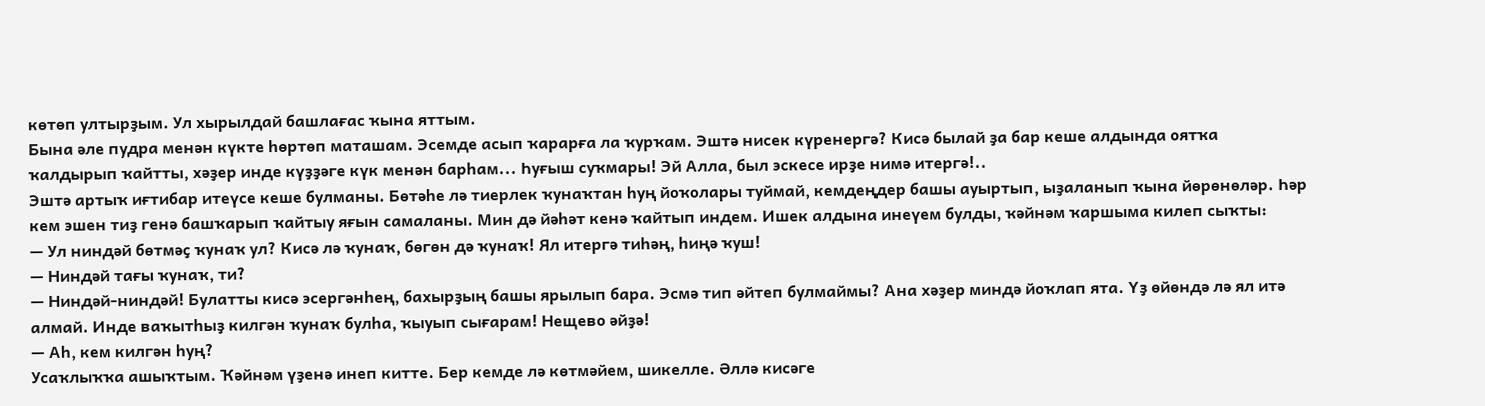көтөп ултырҙым. Ул хырылдай башлағас ҡына яттым.
Бына әле пудра менән күкте һөртөп маташам. Эсемде асып ҡарарға ла ҡурҡам. Эштә нисек күренергә? Кисә былай ҙа бар кеше алдында оятҡа ҡалдырып ҡайтты, хәҙер инде күҙҙәге күк менән барһам... Һуғыш суҡмары! Эй Алла, был эскесе ирҙе нимә итергә!..
Эштә артыҡ иғтибар итеүсе кеше булманы. Бөтәһе лә тиерлек ҡунаҡтан һуң йоҡолары туймай, кемдеңдер башы ауыртып, ыҙаланып ҡына йөрөнөләр. Һәр кем эшен тиҙ генә башҡарып ҡайтыу яғын самаланы. Мин дә йәһәт кенә ҡайтып индем. Ишек алдына инеүем булды, ҡәйнәм ҡаршыма килеп сыҡты:
— Ул ниндәй бөтмәҫ ҡунаҡ ул? Кисә лә ҡунаҡ, бөгөн дә ҡунаҡ! Ял итергә тиһәң, һиңә ҡуш!
— Ниндәй тағы ҡунаҡ, ти?
— Ниндәй-ниндәй! Булатты кисә эсергәнһең, бахырҙың башы ярылып бара. Эсмә тип әйтеп булмаймы? Ана хәҙер миндә йоҡлап ята. Үҙ өйөндә лә ял итә алмай. Инде ваҡытһыҙ килгән ҡунаҡ булһа, ҡыуып сығарам! Нещево әйҙә!
— Аһ, кем килгән һуң?
Усаҡлыҡҡа ашыҡтым. Ҡәйнәм үҙенә инеп китте. Бер кемде лә көтмәйем, шикелле. Әллә кисәге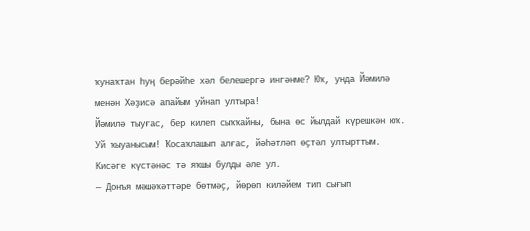ҡунаҡтан һуң берәйһе хәл белешергә ингәнме? Юҡ, унда Йәмилә менән Хәҙисә апайым уйнап ултыра!
Йәмилә тыуғас, бер килеп сыҡҡайны, бына өс йылдай күрешкән юҡ. Уй ҡыуанысым! Ҡосаҡлашып алғас, йәһәтләп өҫтәл ултырттым. Кисәге күстәнәс тә яҡшы булды әле ул.
— Донъя мәшәҡәттәре бөтмәҫ, йөрөп киләйем тип сығып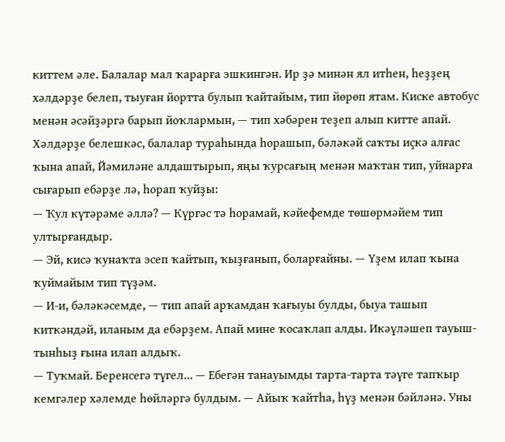киттем әле. Балалар мал ҡарарға эшкингән. Ир ҙә минән ял итһен, һеҙҙең хәлдәрҙе белеп, тыуған йортта булып ҡайтайым, тип йөрөп ятам. Киске автобус менән әсәйҙәргә барып йоҡлармын, — тип хәбәрен теҙеп алып китте апай.
Хәлдәрҙе белешкәс, балалар тураһында һорашып, бәләкәй саҡты иҫкә алғас ҡына апай, Йәмиләне алдаштырып, яңы ҡурсағың менән маҡтан тип, уйнарға сығарып ебәрҙе лә, һорап ҡуйҙы:
— Ҡул күтәрәме әллә? — Күргәс тә һорамай, кәйефемде төшөрмәйем тип ултырғандыр.
— Эй, кисә ҡунаҡта эсеп ҡайтып, ҡыҙғанып, боларғайны. — Үҙем илап ҡына ҡуймайым тип түҙәм.
— И-и, бәләкәсемде, — тип апай арҡамдан ҡағыуы булды, быуа ташып киткәндәй, иланым да ебәрҙем. Апай мине ҡосаҡлап алды. Икәүләшеп тауыш-тынһыҙ ғына илап алдыҡ.
— Туҡмай. Беренсегә түгел... — Ебегән танауымды тарта-тарта тәүге тапҡыр кемгәлер хәлемде һөйләргә булдым. — Айыҡ ҡайтһа, һүҙ менән бәйләнә. Уны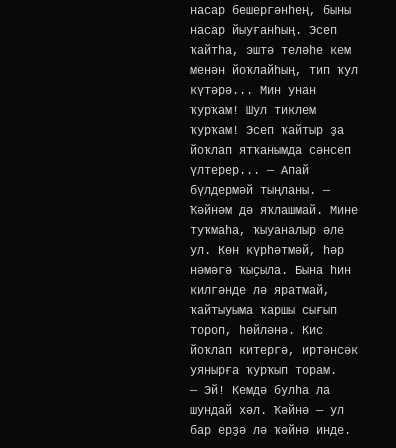насар бешергәнһең, быны насар йыуғанһың. Эсеп ҡайтһа, эштә теләһе кем менән йоҡлайһың, тип ҡул күтәрә... Мин унан ҡурҡам! Шул тиклем ҡурҡам! Эсеп ҡайтыр ҙа йоҡлап ятҡанымда сәнсеп үлтерер... — Апай бүлдермәй тыңланы. — Ҡәйнәм дә яҡлашмай. Мине туҡмаһа, ҡыуаналыр әле ул. Көн күрһәтмәй, һәр нәмәгә ҡыҫыла. Бына һин килгәнде лә яратмай, ҡайтыуыма ҡаршы сығып тороп, һөйләнә. Кис йоҡлап китергә, иртәнсәк уянырға ҡурҡып торам.
— Эй! Кемдә булһа ла шундай хәл. Ҡәйнә — ул бар ерҙә лә ҡәйнә инде.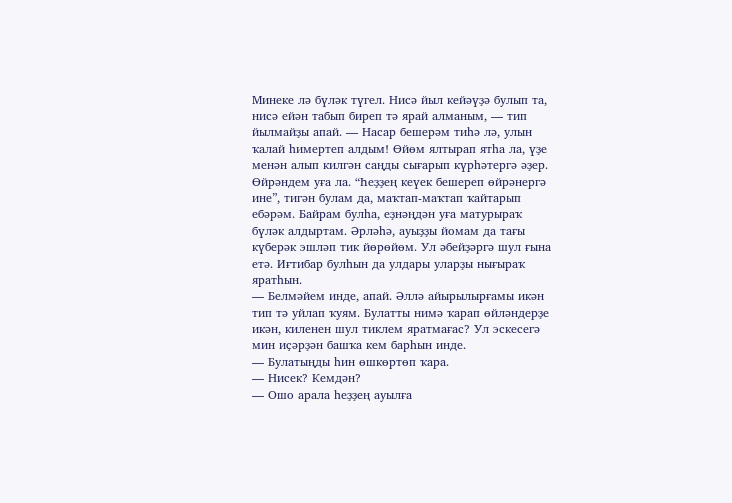Минеке лә бүләк түгел. Нисә йыл кейәүҙә булып та, нисә ейән табып биреп тә ярай алманым, — тип йылмайҙы апай. — Насар бешерәм тиһә лә, улын ҡалай һимертеп алдым! Өйөм ялтырап ятһа ла, үҙе менән алып килгән саңды сығарып күрһәтергә әҙер. Өйрәндем уға ла. “Һеҙҙең кеүек бешереп өйрәнергә ине”, тигән булам да, маҡтап-маҡтап ҡайтарып ебәрәм. Байрам булһа, еҙнәңдән уға матурыраҡ бүләк алдыртам. Әрләһә, ауыҙҙы йомам да тағы күберәк эшләп тик йөрөйөм. Ул әбейҙәргә шул ғына етә. Иғтибар булһын да улдары уларҙы нығыраҡ яратһын.
— Белмәйем инде, апай. Әллә айырылырғамы икән тип тә уйлап ҡуям. Булатты нимә ҡарап өйләндерҙе икән, киленен шул тиклем яратмағас? Ул эскесегә мин иҫәрҙән башҡа кем барһын инде.
— Булатыңды һин өшкөртөп ҡара.
— Нисек? Кемдән?
— Ошо арала һеҙҙең ауылға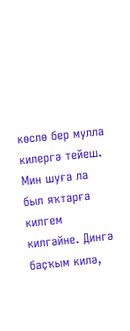көслө бер мулла килергә тейеш. Мин шуға ла был яҡтарға килгем килгәйне. Дингә баҫҡым килә,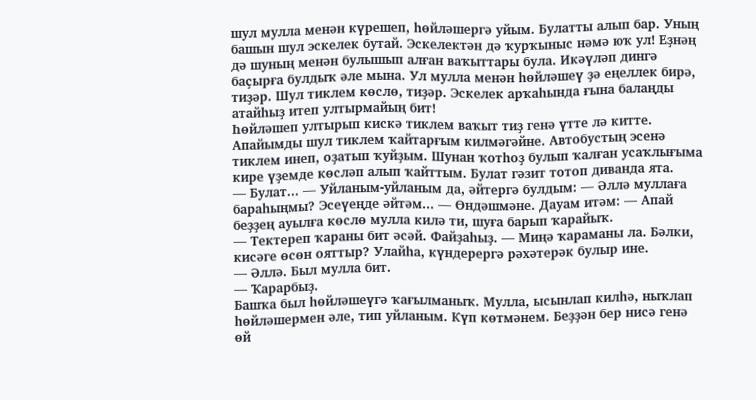шул мулла менән күрешеп, һөйләшергә уйым. Булатты алып бар. Уның башын шул эскелек бутай. Эскелектән дә ҡурҡыныс нәмә юҡ ул! Еҙнәң дә шуның менән булышып алған ваҡыттары була. Икәүләп дингә баҫырға булдыҡ әле мына. Ул мулла менән һөйләшеү ҙә еңеллек бирә, тиҙәр. Шул тиклем көслө, тиҙәр. Эскелек арҡаһында ғына балаңды атайһыҙ итеп ултырмайың бит!
Һөйләшеп ултырып кискә тиклем ваҡыт тиҙ генә үтте лә китте. Апайымды шул тиклем ҡайтарғым килмәгәйне. Автобустың эсенә тиклем инеп, оҙатып ҡуйҙым. Шунан ҡотһоҙ булып ҡалған усаҡлығыма кире үҙемде көсләп алып ҡайттым. Булат гәзит тотоп диванда ята.
— Булат... — Уйланым-уйланым да, әйтергә булдым: — Әллә муллаға бараһыңмы? Эсеүеңде әйтәм... — Өндәшмәне. Дауам итәм: — Апай беҙҙең ауылға көслө мулла килә ти, шуға барып ҡарайыҡ.
— Тектереп ҡараны бит әсәй. Файҙаһыҙ. — Миңә ҡараманы ла. Бәлки, кисәге өсөн ояттыр? Улайһа, күндерергә рәхәтерәк булыр ине.
— Әллә. Был мулла бит.
— Ҡарарбыҙ.
Башҡа был һөйләшеүгә ҡағылманыҡ. Мулла, ысынлап килһә, ныҡлап һөйләшермен әле, тип уйланым. Күп көтмәнем. Беҙҙән бер нисә генә өй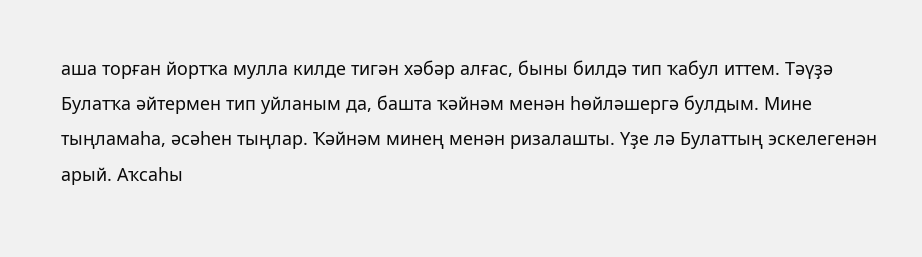аша торған йортҡа мулла килде тигән хәбәр алғас, быны билдә тип ҡабул иттем. Тәүҙә Булатҡа әйтермен тип уйланым да, башта ҡәйнәм менән һөйләшергә булдым. Мине тыңламаһа, әсәһен тыңлар. Ҡәйнәм минең менән ризалашты. Үҙе лә Булаттың эскелегенән арый. Аҡсаһы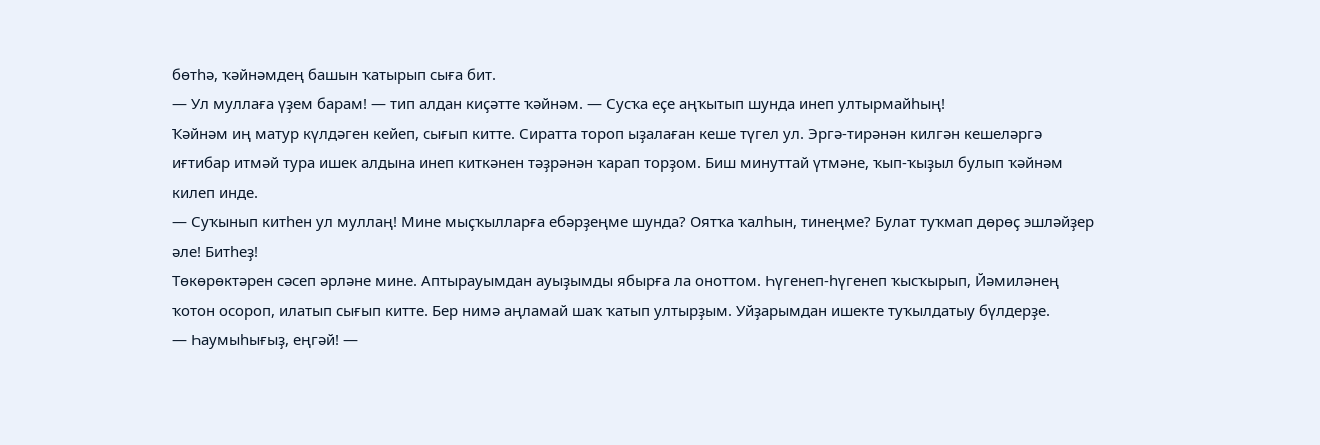бөтһә, ҡәйнәмдең башын ҡатырып сыға бит.
— Ул муллаға үҙем барам! — тип алдан киҫәтте ҡәйнәм. — Сусҡа еҫе аңҡытып шунда инеп ултырмайһың!
Ҡәйнәм иң матур күлдәген кейеп, сығып китте. Сиратта тороп ыҙалаған кеше түгел ул. Эргә-тирәнән килгән кешеләргә иғтибар итмәй тура ишек алдына инеп киткәнен тәҙрәнән ҡарап торҙом. Биш минуттай үтмәне, ҡып-ҡыҙыл булып ҡәйнәм килеп инде.
— Суҡынып китһен ул муллаң! Мине мыҫҡылларға ебәрҙеңме шунда? Оятҡа ҡалһын, тинеңме? Булат туҡмап дөрөҫ эшләйҙер әле! Битһеҙ!
Төкөрөктәрен сәсеп әрләне мине. Аптырауымдан ауыҙымды ябырға ла оноттом. Һүгенеп-һүгенеп ҡысҡырып, Йәмиләнең ҡотон осороп, илатып сығып китте. Бер нимә аңламай шаҡ ҡатып ултырҙым. Уйҙарымдан ишекте туҡылдатыу бүлдерҙе.
— Һаумыһығыҙ, еңгәй! —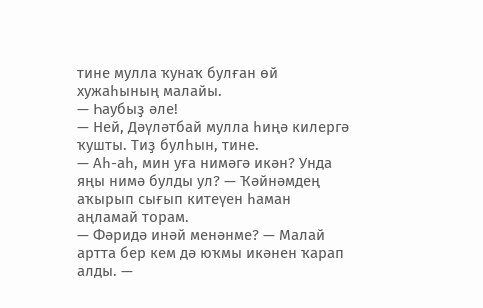тине мулла ҡунаҡ булған өй хужаһының малайы.
— Һаубыҙ әле!
— Ней, Дәүләтбай мулла һиңә килергә ҡушты. Тиҙ булһын, тине.
— Аһ-аһ, мин уға нимәгә икән? Унда яңы нимә булды ул? — Ҡәйнәмдең аҡырып сығып китеүен һаман аңламай торам.
— Фәридә инәй менәнме? — Малай артта бер кем дә юҡмы икәнен ҡарап алды. —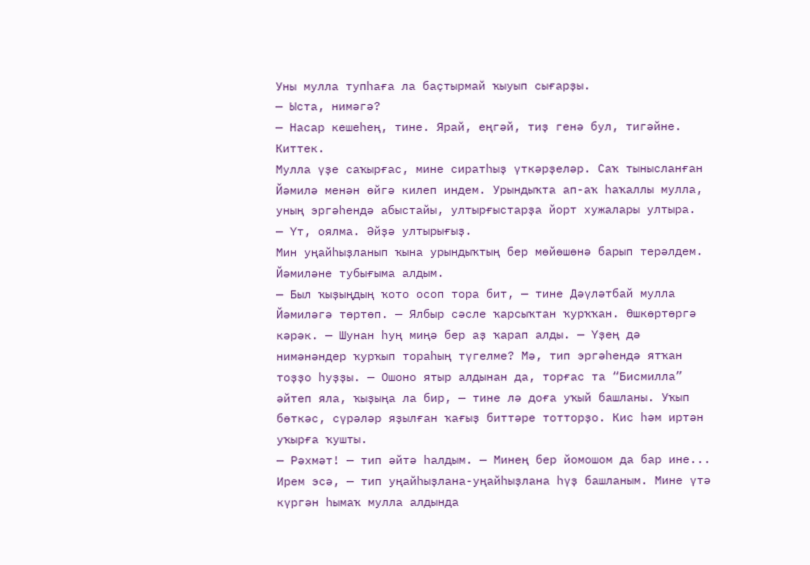Уны мулла тупһаға ла баҫтырмай ҡыуып сығарҙы.
— Ыста, нимәгә?
— Насар кешеһең, тине. Ярай, еңгәй, тиҙ генә бул, тигәйне. Киттек.
Мулла үҙе саҡырғас, мине сиратһыҙ үткәрҙеләр. Саҡ тынысланған Йәмилә менән өйгә килеп индем. Урындыҡта ап-аҡ һаҡаллы мулла, уның эргәһендә абыстайы, ултырғыстарҙа йорт хужалары ултыра.
— Үт, оялма. Әйҙә ултырығыҙ.
Мин уңайһыҙланып ҡына урындыҡтың бер мөйөшөнә барып терәлдем. Йәмиләне тубығыма алдым.
— Был ҡыҙыңдың ҡото осоп тора бит, — тине Дәүләтбай мулла Йәмиләгә төртөп. — Ялбыр сәсле ҡарсыҡтан ҡурҡҡан. Өшкөртөргә кәрәк. — Шунан һуң миңә бер аҙ ҡарап алды. — Үҙең дә нимәнәндер ҡурҡып тораһың түгелме? Мә, тип эргәһендә ятҡан тоҙҙо һуҙҙы. — Ошоно ятыр алдынан да, торғас та “Бисмилла” әйтеп яла, ҡыҙыңа ла бир, — тине лә доға уҡый башланы. Уҡып бөткәс, сүрәләр яҙылған ҡағыҙ биттәре тотторҙо. Кис һәм иртән уҡырға ҡушты.
— Рәхмәт! — тип әйтә һалдым. — Минең бер йомошом да бар ине... Ирем эсә, — тип уңайһыҙлана-уңайһыҙлана һүҙ башланым. Мине үтә күргән һымаҡ мулла алдында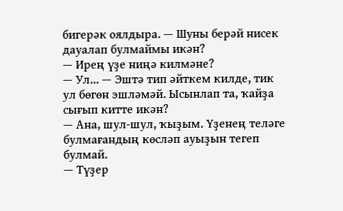бигерәк оялдыра. — Шуны берәй нисек дауалап булмаймы икән?
— Ирең үҙе ниңә килмәне?
— Ул... — Эштә тип әйткем килде, тик ул бөгөн эшләмәй. Ысынлап та, ҡайҙа сығып китте икән?
— Ана, шул-шул, ҡыҙым. Үҙенең теләге булмағандың көсләп ауыҙын тегеп булмай.
— Түҙер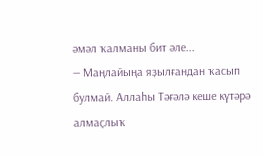әмәл ҡалманы бит әле...
— Маңлайыңа яҙылғандан ҡасып булмай. Аллаһы Тәғәлә кеше күтәрә алмаҫлыҡ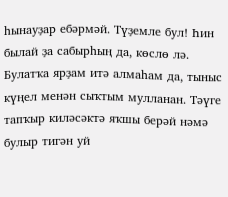һынауҙар ебәрмәй. Түҙемле бул! Һин былай ҙа сабырһың да, көслө лә.
Булатҡа ярҙам итә алмаһам да, тыныс күңел менән сыҡтым мулланан. Тәүге тапҡыр киләсәктә яҡшы берәй нәмә булыр тигән уй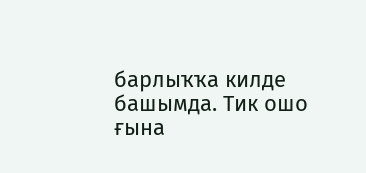барлыҡҡа килде башымда. Тик ошо ғына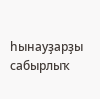һынауҙарҙы сабырлыҡ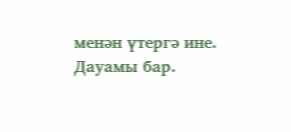менән үтергә ине.
Дауамы бар.